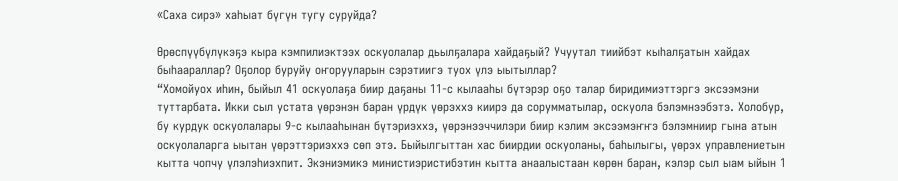«Саха сирэ» хаһыат бүгүн тугу суруйда?

Өрөспүүбүлүкэҕэ кыра кэмпилиэктээх оскуолалар дьылҕалара хайдаҕый? Учуутал тиийбэт кыһалҕатын хайдах быһаараллар? Оҕолор буруйу оҥорууларын сэрэтиигэ туох үлэ ыытыллар?
“Хомойуох иһин, быйыл 41 оскуолаҕа биир даҕаны 11-с кылааһы бүтэрэр оҕо талар биридимиэттэргэ эксээмэни туттарбата. Икки сыл устата үөрэнэн баран үрдүк үөрэххэ киирэ да сорумматылар, оскуола бэлэмнээбэтэ. Холобур, бу курдук оскуолалары 9-с кылааһынан бүтэриэххэ, үөрэнээччилэри биир кэлим эксээмэҥҥэ бэлэмниир гына атын оскуолаларга ыытан үөрэттэриэххэ сөп этэ. Быйылгыттан хас биирдии оскуоланы, баһылыгы, үөрэх управлениетын кытта чопчу үлэлэһиэхпит. Экэниэмикэ министиэристибэтин кытта анаалыстаан көрөн баран, кэлэр сыл ыам ыйын 1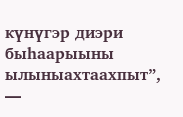күнүгэр диэри быһаарыыны ылыныахтаахпыт”, —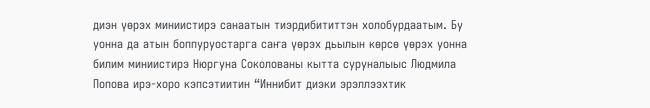диэн үөрэх миниистирэ санаатын тиэрдибититтэн холобурдаатым. Бу уонна да атын боппуруостарга саҥа үөрэх дьылын көрсө үөрэх уонна билим миниистирэ Нюргуна Соколованы кытта суруналыыс Людмила Попова ирэ-хоро кэпсэтиитин “Иннибит диэки эрэллээхтик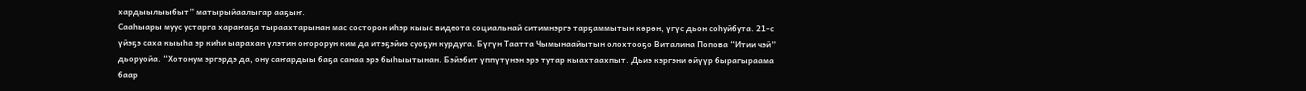хардыылыыбыт” матырыйаалыгар ааҕыҥ.
Сааһыары муус устарга хараҥаҕа тыраахтарынан мас состорон иһэр кыыс видеота социальнай ситимнэргэ тарҕаммытын көрөн, үгүс дьон соһуйбута. 21-с үйэҕэ саха кыыһа эр киһи ыарахан үлэтин оҥорорун ким да итэҕэйиэ суоҕун курдуга. Бүгүн Таатта Чымынаайытын олохтооҕо Виталина Попова “Итии чэй” дьоруойа. “Хотонум эргэрдэ да, ону саҥардыы баҕа санаа эрэ быһыытынан. Бэйэбит үппүтүнэн эрэ тутар кыахтаахпыт. Дьиэ кэргэни өйүүр бырагыраама баар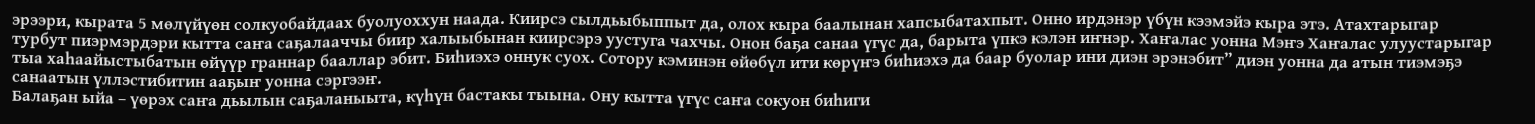эрээри, кырата 5 мөлүйүөн солкуобайдаах буолуоххун наада. Киирсэ сылдьыбыппыт да, олох кыра баалынан хапсыбатахпыт. Онно ирдэнэр үбүн кээмэйэ кыра этэ. Атахтарыгар турбут пиэрмэрдэри кытта саҥа саҕалааччы биир халыыбынан киирсэрэ уустуга чахчы. Онон баҕа санаа үгүс да, барыта үпкэ кэлэн иҥнэр. Хаҥалас уонна Мэҥэ Хаҥалас улуустарыгар тыа хаһаайыстыбатын өйүүр граннар бааллар эбит. Биһиэхэ оннук суох. Сотору кэминэн өйөбүл ити көрүҥэ биһиэхэ да баар буолар ини диэн эрэнэбит” диэн уонна да атын тиэмэҕэ санаатын үллэстибитин ааҕыҥ уонна сэргээҥ.
Балаҕан ыйа – үөрэх саҥа дьылын саҕаланыыта, күһүн бастакы тыына. Ону кытта үгүс саҥа сокуон биһиги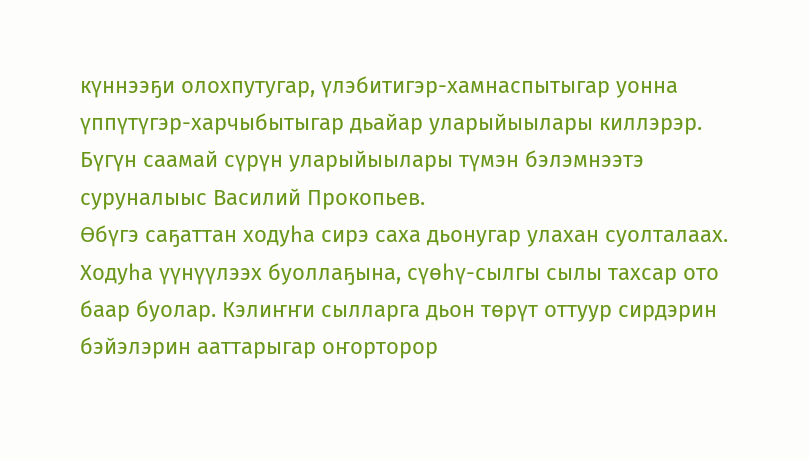күннээҕи олохпутугар, үлэбитигэр-хамнаспытыгар уонна үппүтүгэр-харчыбытыгар дьайар уларыйыылары киллэрэр. Бүгүн саамай сүрүн уларыйыылары түмэн бэлэмнээтэ суруналыыс Василий Прокопьев.
Өбүгэ саҕаттан ходуһа сирэ саха дьонугар улахан суолталаах. Ходуһа үүнүүлээх буоллаҕына, сүөһү-сылгы сылы тахсар ото баар буолар. Кэлиҥҥи сылларга дьон төрүт оттуур сирдэрин бэйэлэрин ааттарыгар оҥорторор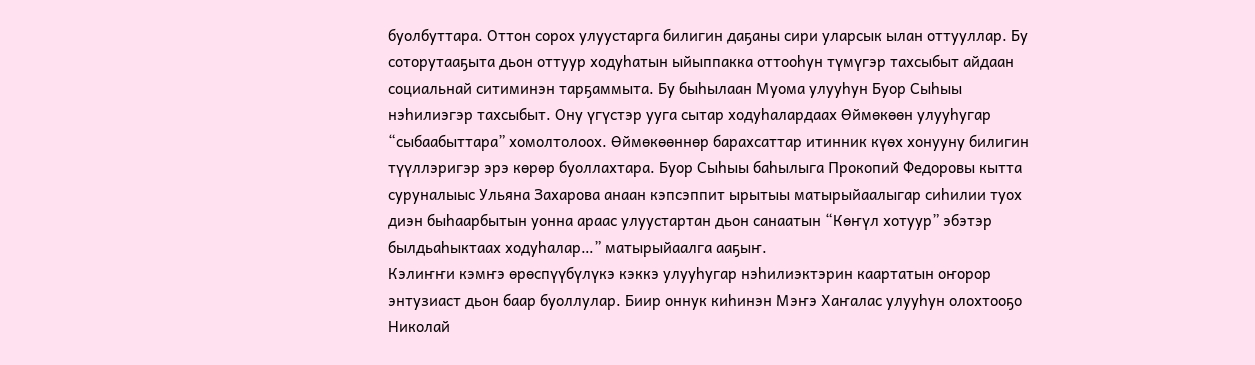буолбуттара. Оттон сорох улуустарга билигин даҕаны сири уларсык ылан оттууллар. Бу соторутааҕыта дьон оттуур ходуһатын ыйыппакка оттооһун түмүгэр тахсыбыт айдаан социальнай ситиминэн тарҕаммыта. Бу быһылаан Муома улууһун Буор Сыһыы нэһилиэгэр тахсыбыт. Ону үгүстэр ууга сытар ходуһалардаах Өймөкөөн улууһугар “сыбаабыттара” хомолтолоох. Өймөкөөннөр барахсаттар итинник күөх хонууну билигин түүллэригэр эрэ көрөр буоллахтара. Буор Сыһыы баһылыга Прокопий Федоровы кытта суруналыыс Ульяна Захарова анаан кэпсэппит ырытыы матырыйаалыгар сиһилии туох диэн быһаарбытын уонна араас улуустартан дьон санаатын “Көҥүл хотуур” эбэтэр былдьаһыктаах ходуһалар…” матырыйаалга ааҕыҥ.
Кэлиҥҥи кэмҥэ өрөспүүбүлүкэ кэккэ улууһугар нэһилиэктэрин каартатын оҥорор энтузиаст дьон баар буоллулар. Биир оннук киһинэн Мэҥэ Хаҥалас улууһун олохтооҕо Николай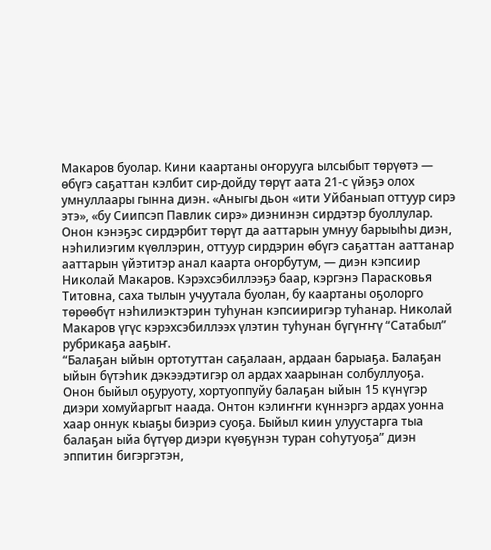Макаров буолар. Кини каартаны оҥорууга ылсыбыт төрүөтэ — өбүгэ саҕаттан кэлбит сир-дойду төрүт аата 21-с үйэҕэ олох умнуллаары гынна диэн. «Аныгы дьон «ити Уйбаныап оттуур сирэ этэ», «бу Сиипсэп Павлик сирэ» диэнинэн сирдэтэр буоллулар. Онон кэнэҕэс сирдэрбит төрүт да ааттарын умнуу барыыһы диэн, нэһилиэгим күөллэрин, оттуур сирдэрин өбүгэ саҕаттан ааттанар ааттарын үйэтитэр анал каарта оҥорбутум, — диэн кэпсиир Николай Макаров. Кэрэхсэбиллээҕэ баар, кэргэнэ Парасковья Титовна, саха тылын учуутала буолан, бу каартаны оҕолорго төрөөбүт нэһилиэктэрин туһунан кэпсииригэр туһанар. Николай Макаров үгүс кэрэхсэбиллээх үлэтин туһунан бүгүҥҥү “Сатабыл” рубрикаҕа ааҕыҥ.
“Балаҕан ыйын ортотуттан саҕалаан, ардаан барыаҕа. Балаҕан ыйын бүтэһик дэкээдэтигэр ол ардах хаарынан солбуллуоҕа. Онон быйыл оҕуруоту, хортуоппуйу балаҕан ыйын 15 күнүгэр диэри хомуйаргыт наада. Онтон кэлиҥҥи күннэргэ ардах уонна хаар оннук кыаҕы биэриэ суоҕа. Быйыл киин улуустарга тыа балаҕан ыйа бүтүөр диэри күөҕүнэн туран соһутуоҕа” диэн эппитин бигэргэтэн,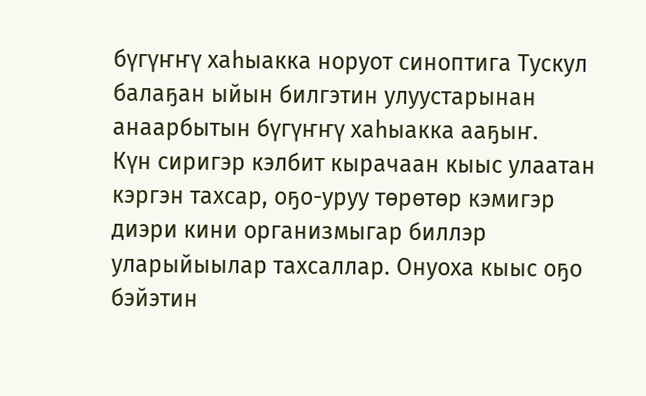бүгүҥҥү хаһыакка норуот синоптига Тускул балаҕан ыйын билгэтин улуустарынан анаарбытын бүгүҥҥү хаһыакка ааҕыҥ.
Күн сиригэр кэлбит кырачаан кыыс улаатан кэргэн тахсар, оҕо-уруу төрөтөр кэмигэр диэри кини организмыгар биллэр уларыйыылар тахсаллар. Онуоха кыыс оҕо бэйэтин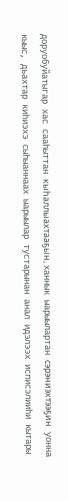доруобуйатыгар хас сааһыттан кыһаллыахтааҕын, ханнык ыарыылартан сэрэниэхтээҕин уонна кыыс, дьахтар киһиэхэ сыһыаннаах ыарыылар тустарынан анал идэлээх исписэлииһи кытары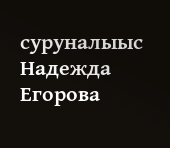суруналыыс Надежда Егорова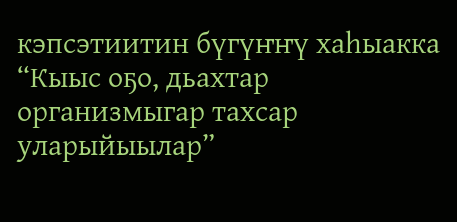кэпсэтиитин бүгүҥҥү хаһыакка “Кыыс оҕо, дьахтар организмыгар тахсар уларыйыылар”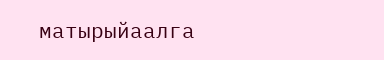матырыйаалга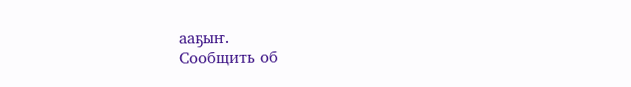ааҕыҥ.
Сообщить об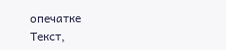опечатке
Текст,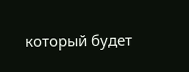который будет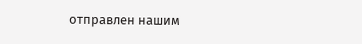отправлен нашим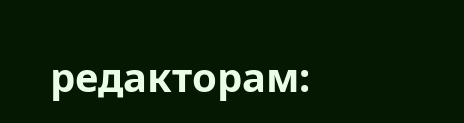редакторам: